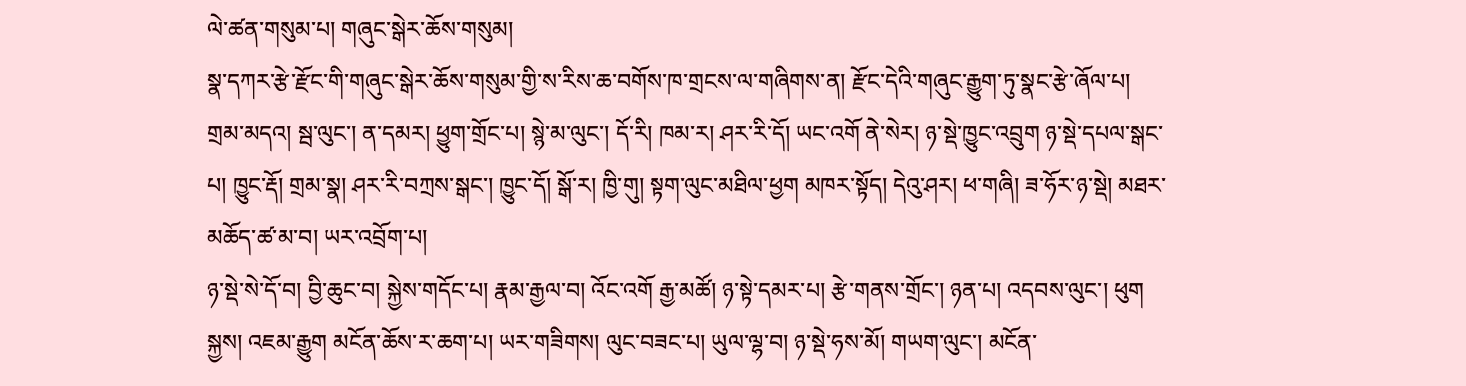ལེ་ཚན་གསུམ་པ། གཞུང་སྒེར་ཆོས་གསུམ།
སྣ་དཀར་རྩེ་རྫོང་གི་གཞུང་སྒེར་ཆོས་གསུམ་གྱི་ས་རིས་ཆ་བགོས་ཁ་གྲངས་ལ་གཞིགས་ན། རྫོང་དེའི་གཞུང་རྒྱུག་ཏུ་སྣང་རྩེ་ཞོལ་པ། གྲམ་མདའ། སྦ་ལུང་། ན་དམར། ཕྱུག་གྲོང་པ། སྙེ་མ་ལུང་། དོ་རི། ཁམ་ར། ཤར་རི་དོ། ཡང་འགོ ནེ་སེར། ཉ་སྡེ་ཁྱུང་འབྲུག ཉ་སྡེ་དཔལ་སྒང་པ། ཁྱུང་རྡོ། གྲམ་སྣ། ཤར་རི་བཀྲས་སྒང་། ཁྱུང་དོ། སྒོ་ར། ཁྱི་གུ། སྟག་ལུང་མཐིལ་ཕྱག མཁར་སྟོད། དེའུ་ཤར། ཕ་གཞི། ཟ་ཧོར་ཉ་སྡེ། མཐར་མཆོད་ཚ་མ་བ། ཡར་འབྲོག་པ།
ཉ་སྡེ་སེ་དོ་བ། བྱི་ཆུང་བ། སྐྱེས་གདོང་པ། རྣམ་རྒྱལ་བ། འོང་འགོ རྒྱ་མཚོ། ཉ་སྟེ་དམར་པ། རྩེ་གནས་གྲོང་། ཉན་པ། འདབས་ལུང་། ཕུག སྐྱས། འཇམ་རྒྱུག མངོན་ཆོས་ར་ཆག་པ། ཡར་གཟིགས། ལུང་བཟང་པ། ཡུལ་ལྷ་བ། ཉ་སྡེ་ཧས་མོ། གཡག་ལུང་། མངོན་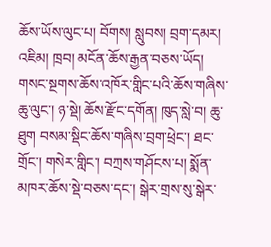ཆོས་ཡོས་ལུང་པ། བོགས། སླུབས། བྲག་དམར། འཇིམ། ཁྲབ། མངོན་ཆོས་རྒྱན་བཅས་ཡོད། གསང་སྔགས་ཆོས་འཁོར་གླིང་པའི་ཆོས་གཞིས་ཆུ་ལུང་། ཉ་སྡེ། ཆོས་རྫོང་དགོན། ཁུད་སླེ་བ། ཆུ་ཐུག བསམ་སྡིང་ཆོས་གཞིས་བྲག་ཕྲེང་། ཐང་གྲོང་། གསེར་གླིང་། བཀྲས་གཤོངས་པ། སྨོན་མཁར་ཆོས་སྡེ་བཅས་དང་། སྒེར་གྲས་སུ་སྒེར་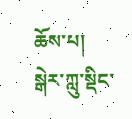ཆོས་པ། སྒེར་ཀླུ་སྡིང་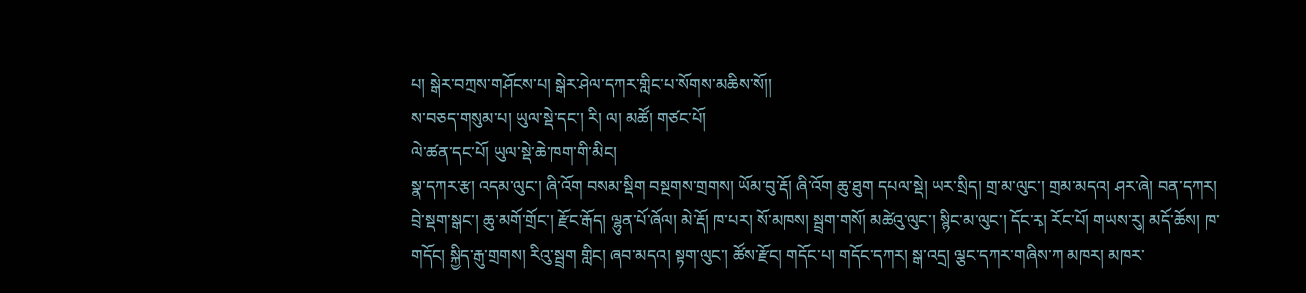པ། སྒེར་བཀྲས་གཤོངས་པ། སྒེར་ཤེལ་དཀར་གླིང་པ་སོགས་མཆིས་སོ།།
ས་བཅད་གསུམ་པ། ཡུལ་སྡེ་དང་། རི། ལ། མཚོ། གཙང་པོ།
ལེ་ཚན་དང་པོ། ཡུལ་སྡེ་ཆེ་ཁག་གི་མིང།
སྣ་དཀར་རྩ། འདམ་ལུང་། ཞི་འོག བསམ་སྡིག བསྔགས་གྲགས། ཡོམ་བུ་རྡོ། ཞི་འོག ཆུ་ཐུག དཔལ་སྡེ། ཡར་སྲིད། གྲ་མ་ལུང་། གྲམ་མདའ། ཤར་ཞེ། བན་དཀར། བྲེ་སྡག་སྒང་། ཆུ་མགོ་གྲོང་། རྫོང་རྒོད། ལྷུན་པོ་ཞོལ། མེ་རྡོ། ཁ་པར། སོ་མཁས། སྦྲག་གསོ། མཚེའུ་ལུང་། སྙིང་མ་ལུང་། དོང་རྭ། རོང་པོ། གཡས་རུ། མདོ་ཆོས། ཁ་གདོང། སྐྱིད་རྒུ་གྲགས། རིའུ་སྦྲག གླིང། ཞབ་མདའ། སྟག་ལུང་། ཚོས་རྫོང། གདོང་པ། གདོང་དཀར། སྒ་འདྲ། ལྕང་དཀར་གཞིས་ཀ མཁར། མཁར་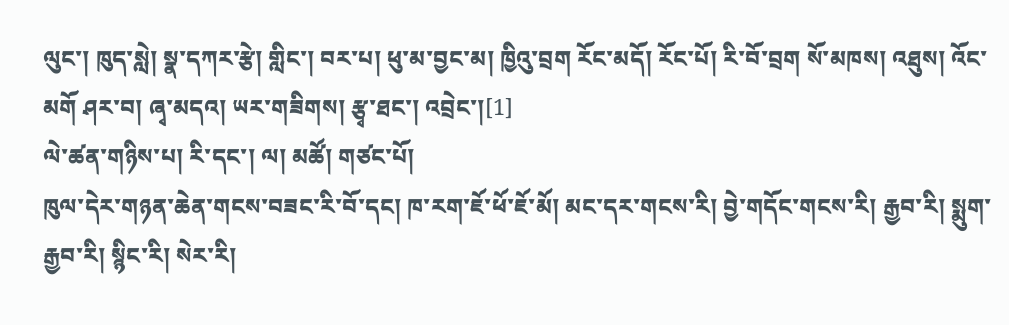ལུང་། ཁུད་སླེ། སྣ་དཀར་རྩེ། གླིང་། བར་པ། ཕུ་མ་བྱང་མ། ཁྱིའུ་བྲག རོང་མདོ། རོང་པོ། རི་བོ་བྲག སོ་མཁས། འཐུས། འོང་མགོ ཤར་བ། ཞྭ་མདའ། ཡར་གཟིགས། རྩྭ་ཐང་། འབྲེང་།[1]
ལེ་ཚན་གཉིས་པ། རི་དང་། ལ། མཚོ། གཙང་པོ།
ཁུལ་དེར་གཉན་ཆེན་གངས་བཟང་རི་བོ་དང། ཁ་རག་ཇོ་ཕོ་ཇོ་མོ། མང་དར་གངས་རི། བྱེ་གདོང་གངས་རི། རྒྱབ་རི། སྨུག་རྒྱབ་རི། སྙིང་རི། སེར་རི།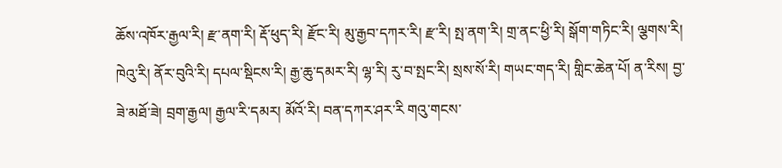ཆོས་འཁོར་རྒྱལ་རི། རྫ་ནག་རི། རྡོ་ཕུད་རི། རྫོང་རི། མུ་རྒྱབ་དཀར་རི། རྫ་རི། སྤ་ནག་རི། གྲ་ནང་ཕྱི་རི། སྒོག་གཏིང་རི། ལྕགས་རི། ཁེའུ་རི། ནོར་བུའི་རི། དཔལ་སྡིངས་རི། རྒྱ་ཆུ་དམར་རི། ལྷ་རི། རུ་བ་སྤང་རི། སྲས་སོ་རི། གཡང་གད་རི། གླིང་ཆེན་པོ། ན་རིས། བྱ་ཟེ་མཐོ་ཟེ། བྲག་རྒྱལ། རྒྱལ་རི་དམར། མོའོ་རི། བན་དཀར་ཤར་རི གའུ་གངས་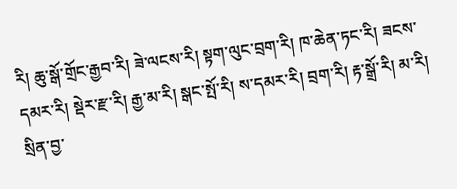རི། ཆུ་སྒོ་གྲོང་རྒྱབ་རི། ཟེ་ལངས་རི། སྟག་ལུང་བྲག་རི། ཁ་ཆེན་ཏང་རི། ཟངས་དམར་རི། སྡེར་རྫ་རི། རྒྱ་མ་རི། སྒང་སྤོ་རི། ས་དམར་རི། བྲག་རི། རྟ་སྒྲོ་རི། མ་རི། སྲིན་བྱ་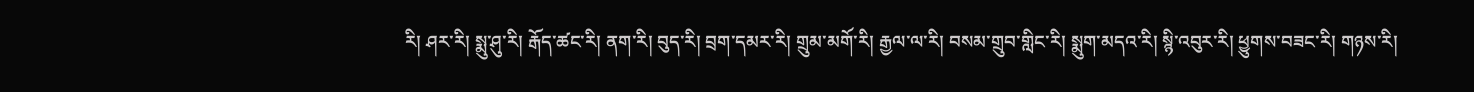རི། ཤར་རི། སྨུ་ཤུ་རི། རྒོད་ཚང་རི། ནག་རི། བུད་རི། བྲག་དམར་རི། གྲུམ་མགོ་རི། རྒྱལ་ལ་རི། བསམ་གྲུབ་གླིང་རི། སྨུག་མདའ་རི། སྙི་འབུར་རི། ཕྱུགས་བཟང་རི། གཉས་རི།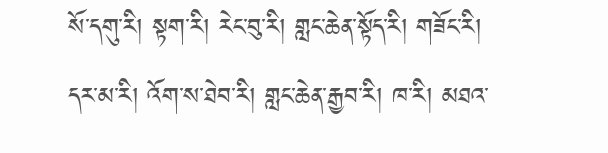སོ་དགུ་རི། སྟག་རི། རེང་བུ་རི། གླང་ཆེན་སྟོད་རི། གཟོང་རི། དར་མ་རི། འོག་ས་ཐེབ་རི། གླང་ཆེན་རྒྱབ་རི། ཁ་རི། མཐའ་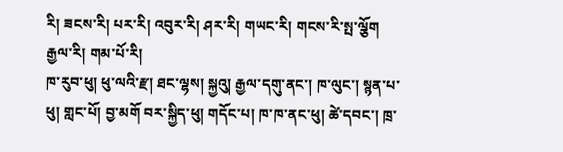རི། ཟངས་རི། པར་རི། འབུར་རི། ཤར་རི། གཡང་རི། གངས་རི་སྤ་ལྕོག རྒྱལ་རི། གམ་པོ་རི།
ཁ་རུབ་ཕུ། ཕུ་ལའི་རྫ། ཐང་ལྷས། སྐྱའུ། རྒྱལ་དགུ་ནང་། ཁ་ལུང་། སྙན་པ་ཕུ། གླང་པོ། བྱ་མགོ བར་སྐྱིད་ཕུ། གདོང་པ། ཁ་ཁ་ནང་ཕུ། ཚེ་དབང་། ཁྲ་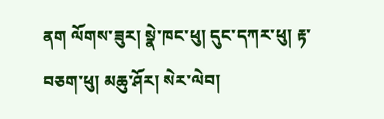ནག ལོགས་ཟུར། སྣེ་ཁང་ཕུ། དུང་དཀར་ཕུ། རྟ་བཅག་ཕུ། མཆུ་ཤོར། སེར་ལེབ།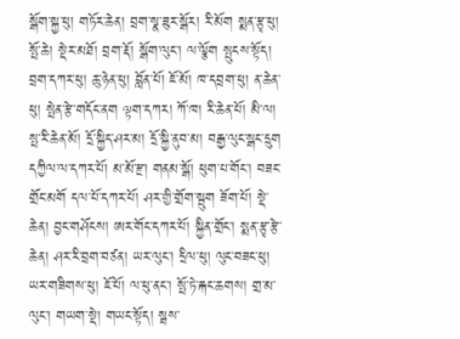སྒོག་སྐྱ་ཕུ། གཏོར་ཆེན། བྲག་སྣ་ཟུར་སྒོར། རི་མོག སྨན་རྩྭ་ཕུ། སྤོ་ཆེ། སྡེར་མཐོ། བྲག་རྡོ། སྒོག་ལུང་། ལ་ལྕོག སྤུངས་སྟོད། བྲག་དཀར་ཕུ། ཆུ་ཉེན་ཕུ། བློན་པོ། ཇོ་མོ། ཁ་དབྲག་ཕུ། ན་ཆེན་ཕུ། སྤེན་རྩེ་གདོང་ནག ལྟག་དཀར། ཀོ་ཁ། རི་ཆེན་པོ། མི་ལ། སྤ་རི་ཆེན་མོ། དྲོ་སྐྱིད་ཤར་མ། དྲོ་སྐྱི་ནུབ་མ། བརྒྱ་ལུང་སྒང་དྲུག དཀྱིལ་ལ་དཀར་པོ། མ་མོ་རྫ། གནམ་སྒོ། ཕུག་པ་གོང་། བཟང་གྲོང་མགོ དལ་པོ་དཀར་པོ། ཤར་གྱི་གྲོག་སྦུག ཟོག་པོ། སྡེ་ཆེན། བྱང་གཤོངས། ཨར་གོང་དཀར་པོ། སྐྱིན་གྲོང་། སྨན་རྩྭ་རྩེ་ཆེན། ཤར་རི་བྲག་བཙན། ཡར་ལུང་། དྲིལ་ཕུ། ལུང་བཟང་ཕུ། ཡར་གཟིགས་ཕུ། ཇོ་པོ། ལ་ཕུ་ནང་། སྤོ་ཏེ་རྐང་ཆགས། གྲ་མ་ལུང་། གཡག་སྡེ། གཡང་སྟོད། སྦས་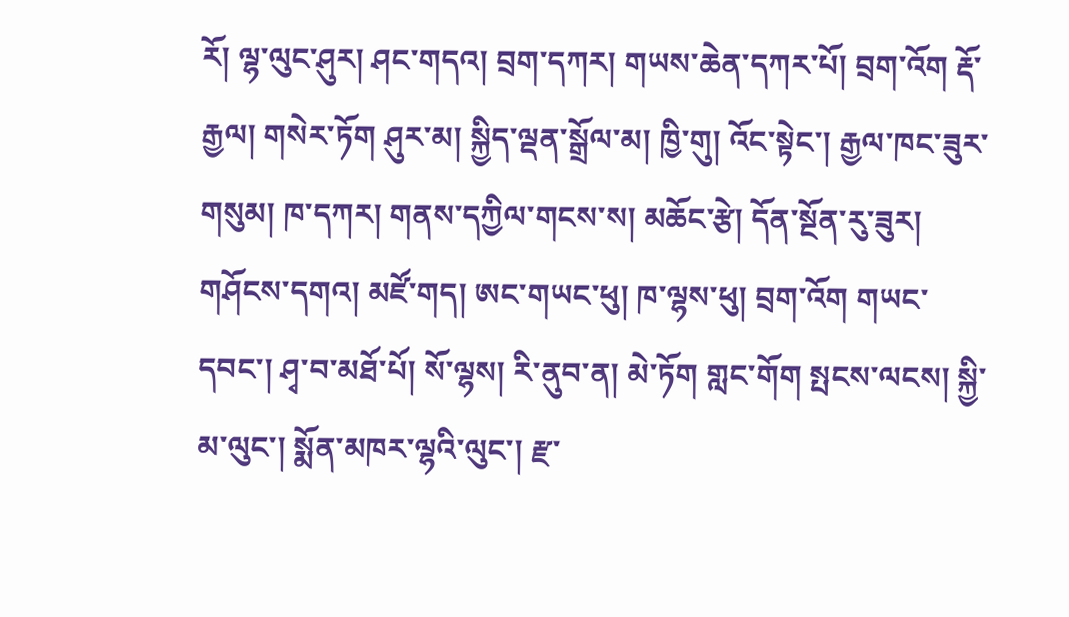རོ། ལྷ་ལུང་ཤུར། ཤང་གདའ། བྲག་དཀར། གཡས་ཆེན་དཀར་པོ། བྲག་འོག རྡོ་རྒྱལ། གསེར་ཏོག ཤུར་མ། སྐྱིད་ལྡན་སྒྲོལ་མ། ཁྱི་གུ། འོང་སྟེང་། རྒྱལ་ཁང་ཟུར་གསུམ། ཁ་དཀར། གནས་དཀྱིལ་གངས་ས། མཆོང་རྩེ། དོན་སྔོན་རུ་ཟུར། གཤོངས་དགའ། མཛོ་གད། ཨང་གཡང་ཕུ། ཁ་ལྷས་ཕུ། བྲག་འོག གཡང་དབང་། ཤྭ་བ་མཐོ་པོ། སོ་ལྷས། རི་ནུབ་ན། མེ་ཏོག གླང་གོག སྤངས་ལངས། སྐྱི་མ་ལུང་། སྨོན་མཁར་ལྷའི་ལུང་། རྫ་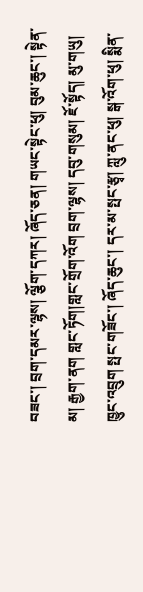བཟང་། བྲག་དམར་ལྷས། ལྕོག་དཀར། ཞོད་ཅན། གཡང་སྟེང་ཕུ། བུམ་ཆུང་། སྟེན་མ། རྒྱག་ནག གླང་ཏོག།གླང་གྲོག་འོག བྲག་ལྷས། དབུ་གསུམ། ཇོ་སྟོད། མུ་གཡུ། ཁྱུང་འབྲུག སྤང་གཟོང་། ཞོད་ཆུང་། དར་མ་སྤང་རྩྭ། ཀླུ་ནང་ཕུ། སྒ་འོག་ཕུ། སྨིན་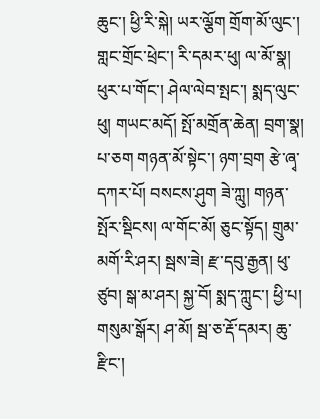ཆུང་། ཕྱི་རི་སྐེ། ཡར་ལྕོག གྲོག་མོ་ལུང་། གླང་གྲོང་ཕྲེང་། རི་དམར་ཕུ། ལ་མོ་སྣ། ཕུར་པ་གོང་། ཤེལ་ལེབ་སྤང་། སྨད་ལུང་ཕུ། གཡང་མདོ། སྤོ་མགྲོན་ཆེན། བྲག་སྣ། པ་ཅག གཉན་མོ་སྟེང་། ཉག་བྲག རྩེ་ཞྭ་དཀར་པོ། བསངས་ཤུག ཟེ་ཀླུ། གཉན་སྤོར་སྡིངས། ལ་གོང་མོ། ཅུང་སྟོད། གྲུམ་མགོ་རི་ཤར། སྦས་ཟེ། རྫ་དབུ་རྒྱན། ཕུ་ཙུབ། སྒ་མ་ཤར། སྐྱ་བོ། སྨད་ཀླུང་། ཕྱི་པ། གསུམ་སྒོར། ཤ་མོ། སྦ་ཅ་རྡོ་དམར། ཆུ་རྫིང་།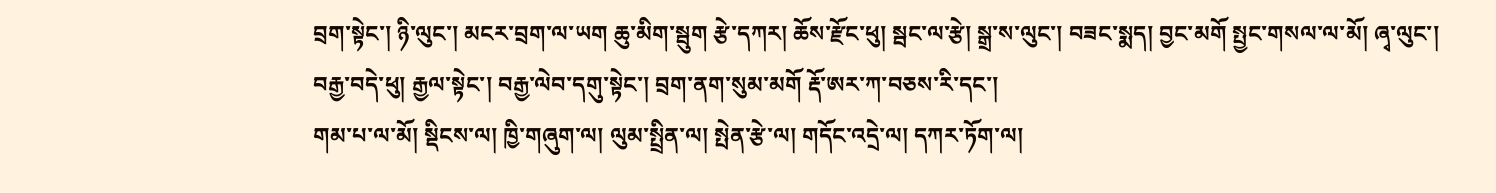བྲག་སྟེང་། ཉི་ལུང་། མངར་བྲག་ལ་ཡག ཆུ་མིག་སྦུག རྩེ་དཀར། ཆོས་རྫོང་ཕུ། སྦང་ལ་རྩེ། སྒྲ་ས་ལུང་། བཟང་སྨད། བྱང་མགོ སྤྱང་གསལ་ལ་མོ། ཞྭ་ལུང་། བརྒྱ་བདེ་ཕུ། རྒྱལ་སྟེང་། བརྒྱ་ལེབ་དགུ་སྟེང་། བྲག་ནག་སུམ་མགོ རྡོ་ཨར་ཀ་བཅས་རི་དང་།
གམ་པ་ལ་མོ། སྡིངས་ལ། ཁྱི་གཞུག་ལ། ལུམ་སྤྲིན་ལ། སྤེན་རྩེ་ལ། གདོང་འདྲེ་ལ། དཀར་ཏོག་ལ།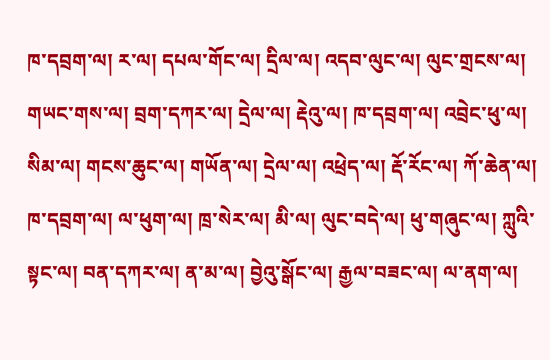ཁ་དབྲག་ལ། ར་ལ། དཔལ་གོང་ལ། དྲིལ་ལ། འདབ་ལུང་ལ། ལུང་གྲངས་ལ། གཡང་གས་ལ། བྲག་དཀར་ལ། དྲེལ་ལ། རྡེའུ་ལ། ཁ་དབྲག་ལ། འབྲེང་ཕུ་ལ། སིམ་ལ། གངས་ཆུང་ལ། གཡོན་ལ། དྲེལ་ལ། འཕྲེད་ལ། རྡོ་རོང་ལ། ཀོ་ཆེན་ལ། ཁ་དབྲག་ལ། ལ་ཕུག་ལ། ཁྲ་སེར་ལ། མི་ལ། ལུང་བདེ་ལ། ཕུ་གཞུང་ལ། ཀླུའི་སྟང་ལ། བན་དཀར་ལ། ན་མ་ལ། བྱེའུ་སྒོང་ལ། རྒྱལ་བཟང་ལ། ལ་ནག་ལ།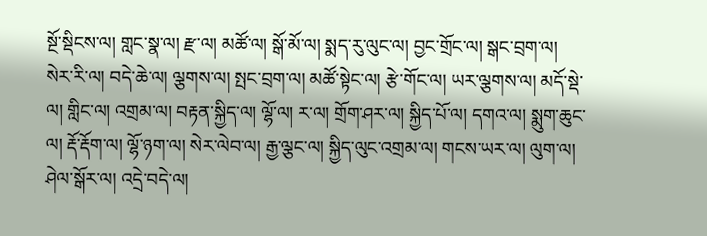སྔོ་སྡིངས་ལ། གླང་སྣ་ལ། རྫ་ལ། མཚོ་ལ། སྒོ་མོ་ལ། སྨད་རུ་ལུང་ལ། བྱང་གྲོང་ལ། སྒང་བྲག་ལ། སེར་རི་ལ། བདེ་ཆེ་ལ། ལྕགས་ལ། སྤང་བྲག་ལ། མཚོ་སྟེང་ལ། རྩེ་གོང་ལ། ཡར་ལྕགས་ལ། མདོ་སྡེ་ལ། གླིང་ལ། འགྲམ་ལ། བརྟན་སྐྱིད་ལ། ལྷོ་ལ། ར་ལ། གྲོག་ཤར་ལ། སྐྱིད་པོ་ལ། དགའ་ལ། སྨུག་ཆུང་ལ། རྡོ་རྡོག་ལ། ལྷོ་ཉག་ལ། སེར་ལེབ་ལ། རྒྱ་ལྕང་ལ། སྐྱིད་ལུང་འགྲམ་ལ། གངས་ཡར་ལ། ལུག་ལ། ཤེལ་སྒོར་ལ། འདྲེ་བདེ་ལ།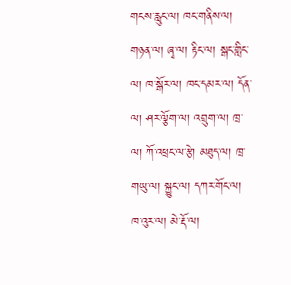གངས་རླུང་ལ། ཁང་གནིས་ལ། གཉན་ལ། ཞྭ་ལ། རྟིང་ལ། སྒང་གླིང་ལ། ཁ་སྒོར་ལ། ཁང་དམར་ལ། དོན་ལ། ཤར་ལྕོག་ལ། འབྲུག་ལ། ཁྲ་ལ། ཀོ་འཕྲང་ལ་རྩེ། མཐུད་ལ། ཁྲ་གཡུ་ལ། སྐྱུང་ལ། དཀར་གོང་ལ། ཁ་འུར་ལ། མེ་རྡོ་ལ།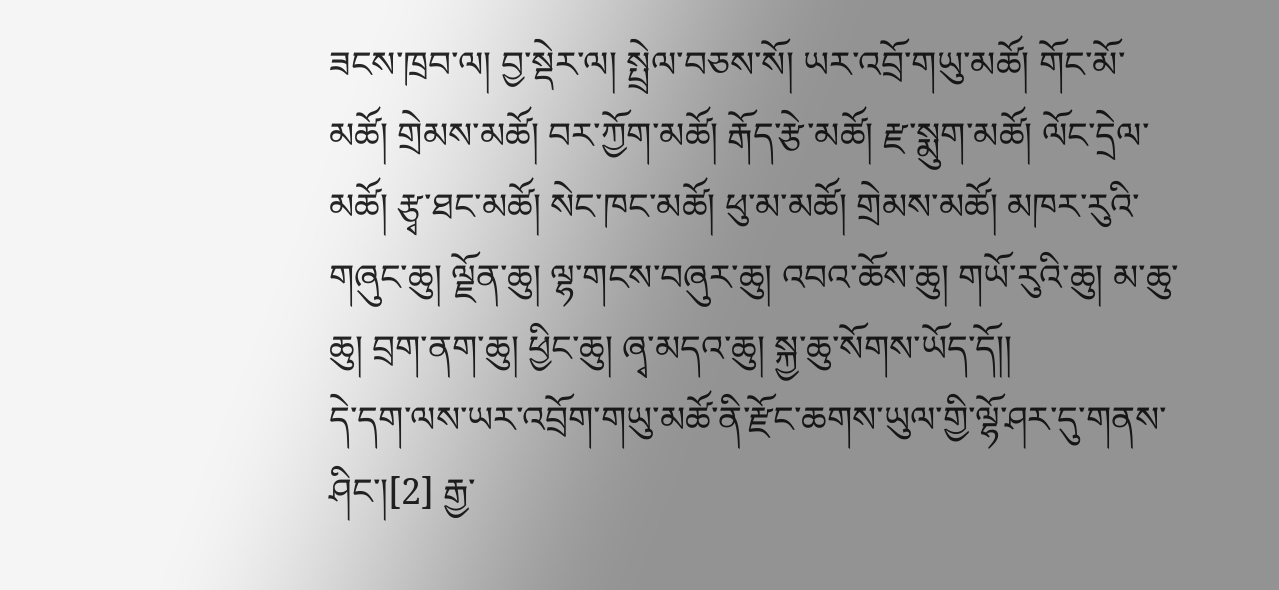ཟངས་ཁྲབ་ལ། བྱ་སྡེར་ལ། སྤྲེལ་བཅས་སོ། ཡར་འབྲོ་གཡུ་མཚོ། གོང་མོ་མཚོ། གྲེམས་མཚོ། བར་ཀྱོག་མཚོ། རྒོད་རྩེ་མཚོ། རྫ་སྨུག་མཚོ། ལོང་དྲེལ་མཚོ། རྩྭ་ཐང་མཚོ། སེང་ཁང་མཚོ། ཕུ་མ་མཚོ། གྲེམས་མཚོ། མཁར་རུའི་གཞུང་ཆུ། ལྗོན་ཆུ། ལྷ་གངས་བཞུར་ཆུ། འབའ་ཆོས་ཆུ། གཡོ་རུའི་ཆུ། མ་ཆུ་ཆུ། བྲག་ནག་ཆུ། ཕྱིང་ཆུ། ཞྭ་མདའ་ཆུ། སྐྱ་ཆུ་སོགས་ཡོད་དོ།།
དེ་དག་ལས་ཡར་འབྲོག་གཡུ་མཚོ་ནི་རྫོང་ཆགས་ཡུལ་གྱི་ལྷོ་ཤར་དུ་གནས་ཤིང་།[2] རྒྱ་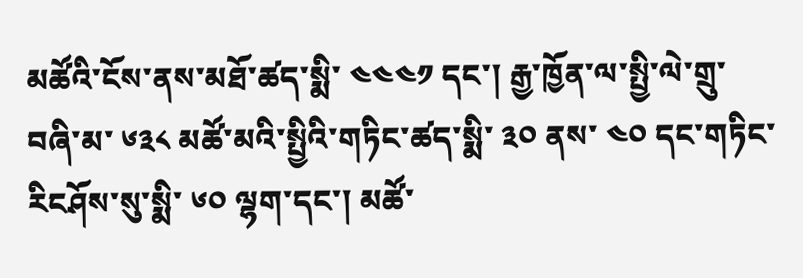མཚོའི་ངོས་ནས་མཐོ་ཚད་སྨི་ ༤༤༤༡ དང་། རྒྱ་ཁྱོན་ལ་སྤྱི་ལེ་གྲུ་བཞི་མ་ ༦༣༨ མཚོ་མའི་སྤྱིའི་གཏིང་ཚད་སྨི་ ༣༠ ནས་ ༤༠ དང་གཏིང་རིངཤོས་སུ་སྨི་ ༦༠ ལྷག་དང་། མཚོ་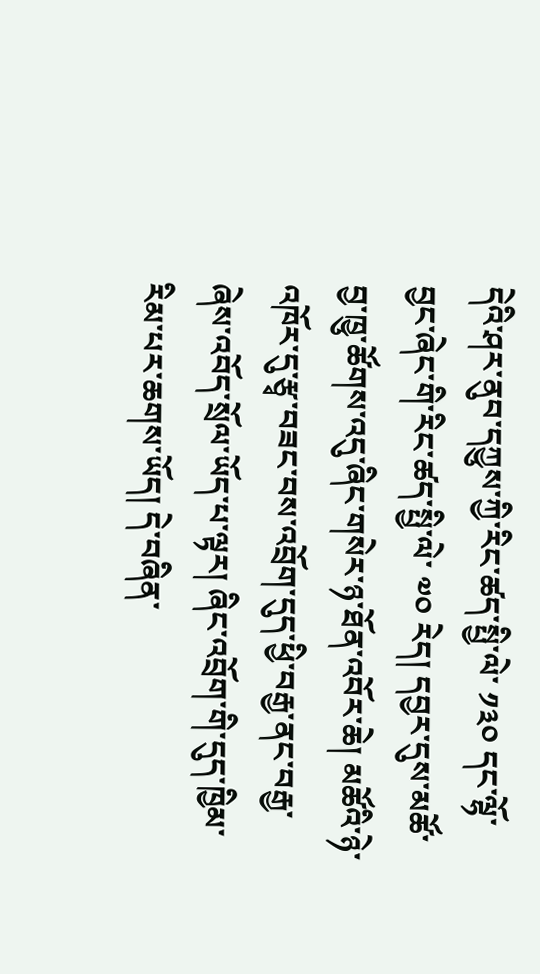དེའི་ཤར་ནུབ་དཀྱུས་ཀྱི་རིང་ཚད་སྤྱི་ལེ་ ༡༣༠ དང་ལྷོ་བྱང་ཞེང་གི་རིང་ཚད་སྤྱི་ལེ་ ༧༠ རེད། དབྱར་དུས་མཚོ་བྱ་ཁྱུ་ཚོགས་འདུ་ཞིང་གསེར་ཉ་ཐོན་འབོར་ཆེ། མཚོའི་ཉེ་འཁོར་དུ་རྩྭ་བཟང་བས་འབྲོག་དུད་ཕྱི་བརྒྱ་ནང་བརྒྱ་ཞེས་འབོད་སྲོལ་ཡོད་པ་ལྟར། ཞིང་འབྲོག་གི་དུད་ཁྱིམ་རིམ་པར་ཆགས་ཡོད། དེ་བཞིན་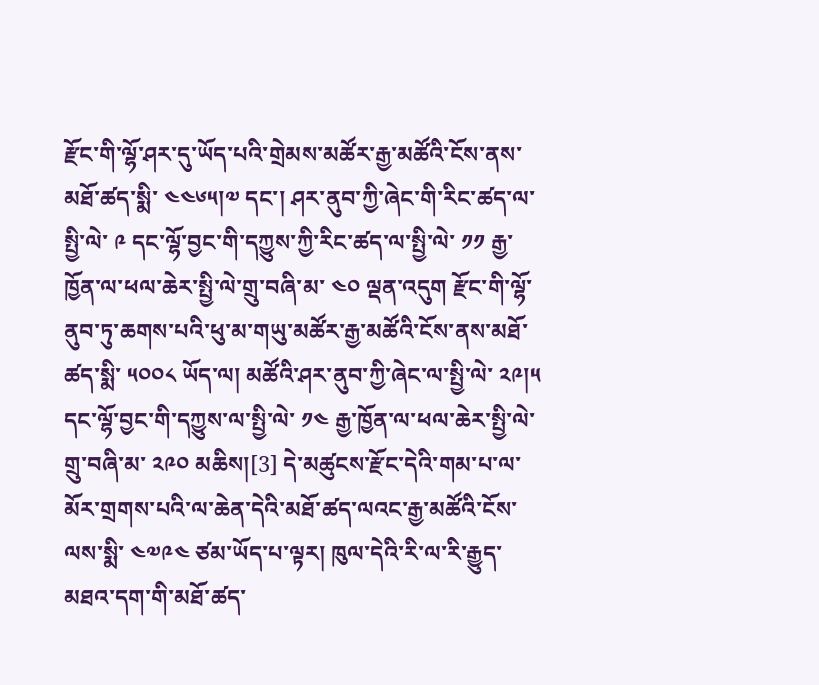རྫོང་གི་ལྷོ་ཤར་དུ་ཡོད་པའི་གྲེམས་མཚོར་རྒྱ་མཚོའི་ངོས་ནས་མཐོ་ཚད་སྨི་ ༤༤༦༥།༧ དང་། ཤར་ནུབ་ཀྱི་ཞེང་གི་རིང་ཚད་ལ་སྤྱི་ལེ་ ༩ དང་ལྷོ་བྱང་གི་དཀྱུས་ཀྱི་རིང་ཚད་ལ་སྤྱི་ལེ་ ༡༡ རྒྱ་ཁྱོན་ལ་ཕལ་ཆེར་སྤྱི་ལེ་གྲུ་བཞི་མ་ ༤༠ ལྡན་འདུག རྫོང་གི་ལྷོ་ནུབ་ཏུ་ཆགས་པའི་ཕུ་མ་གཡུ་མཚོར་རྒྱ་མཚོའི་ངོས་ནས་མཐོ་ཚད་སྨི་ ༥༠༠༨ ཡོད་ལ། མཚོའི་ཤར་ནུབ་ཀྱི་ཞེང་ལ་སྤྱི་ལེ་ ༢༩།༥ དང་ལྷོ་བྱང་གི་དཀྱུས་ལ་སྤྱི་ལེ་ ༡༤ རྒྱ་ཁྱོན་ལ་ཕལ་ཆེར་སྤྱི་ལེ་གྲུ་བཞི་མ་ ༢༩༠ མཆིས།[3] དེ་མཚུངས་རྫོང་དེའི་གམ་པ་ལ་མོར་གྲགས་པའི་ལ་ཆེན་དེའི་མཐོ་ཚད་ལའང་རྒྱ་མཚོའི་ངོས་ལས་སྨི་ ༤༧༩༤ ཙམ་ཡོད་པ་ལྟར། ཁུལ་དེའི་རི་ལ་རི་རྒྱུད་མཐའ་དག་གི་མཐོ་ཚད་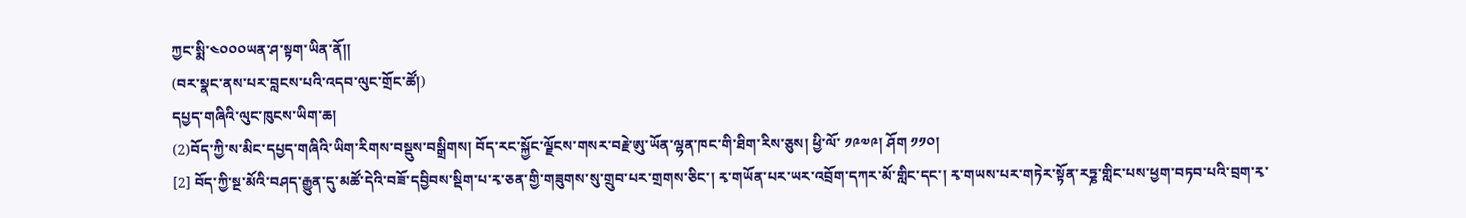ཀྱང་སྨི་༤༠༠༠ཡན་ཤ་སྟག་ཡིན་ནོ།།
(བར་སྣང་ནས་པར་བླངས་པའི་འདབ་ལུང་གྲོང་ཚོ།)
དཔྱད་གཞིའི་ལུང་ཁུངས་ཡིག་ཆ།
(2)བོད་ཀྱི་ས་མིང་དཔྱད་གཞིའི་ཡིག་རིགས་བསྡུས་བསྒྲིགས། བོད་རང་སྐྱོང་ལྗོངས་གསར་བརྗེ་ཨུ་ཡོན་ལྷན་ཁང་གི་ཐིག་རིས་ཅུས། ཕྱི་ལོ་ ༡༩༧༩། ཤོག ༡༡༠།
[2] བོད་ཀྱི་སྔ་མོའི་བཤད་རྒྱུན་དུ་མཚོ་དེའི་བཟོ་དབྱིབས་སྡིག་པ་རྭ་ཅན་གྱི་གཟུགས་སུ་གྲུབ་པར་གྲགས་ཅིང་། རྭ་གཡོན་པར་ཡར་འབྲོག་དཀར་མོ་གླིང་དང་། རྭ་གཡས་པར་གཏེར་སྟོན་རཏྞ་གླིང་པས་ཕྱག་བཏབ་པའི་བྲག་རྭ་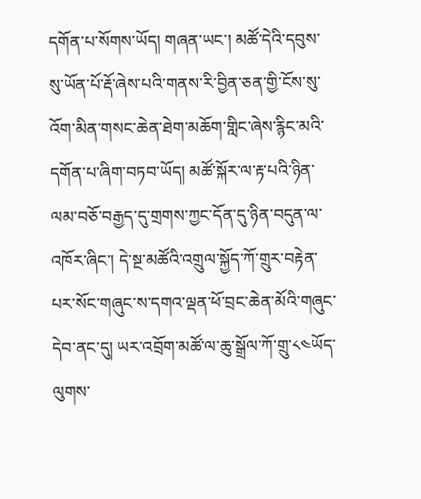དགོན་པ་སོགས་ཡོད། གཞན་ཡང་། མཚོ་དེའི་དབུས་སུ་ཡོན་པོ་རྡོ་ཞེས་པའི་གནས་རི་བྱིན་ཅན་གྱི་ངོས་སུ་འོག་མིན་གསང་ཆེན་ཐེག་མཆོག་གླིང་ཞེས་རྙིང་མའི་དགོན་པ་ཞིག་བཏབ་ཡོད། མཚོ་སྐོར་ལ་རྟ་པའི་ཉིན་ལམ་བཅོ་བརྒྱད་དུ་གྲགས་ཀྱང་དོན་དུ་ཉིན་བདུན་ལ་འཁོར་ཞིང་། དེ་སྔ་མཚོའི་འགྲུལ་སྐྱོད་ཀོ་གྲུར་བརྟེན་པར་སོང་གཞུང་ས་དགའ་ལྡན་ཕོ་བྲང་ཆེན་མོའི་གཞུང་དེབ་ནང་དུ། ཡར་འབྲོག་མཚོ་ལ་ཆུ་སྒྲོལ་ཀོ་གྲུ་༨༤ཡོད་ལུགས་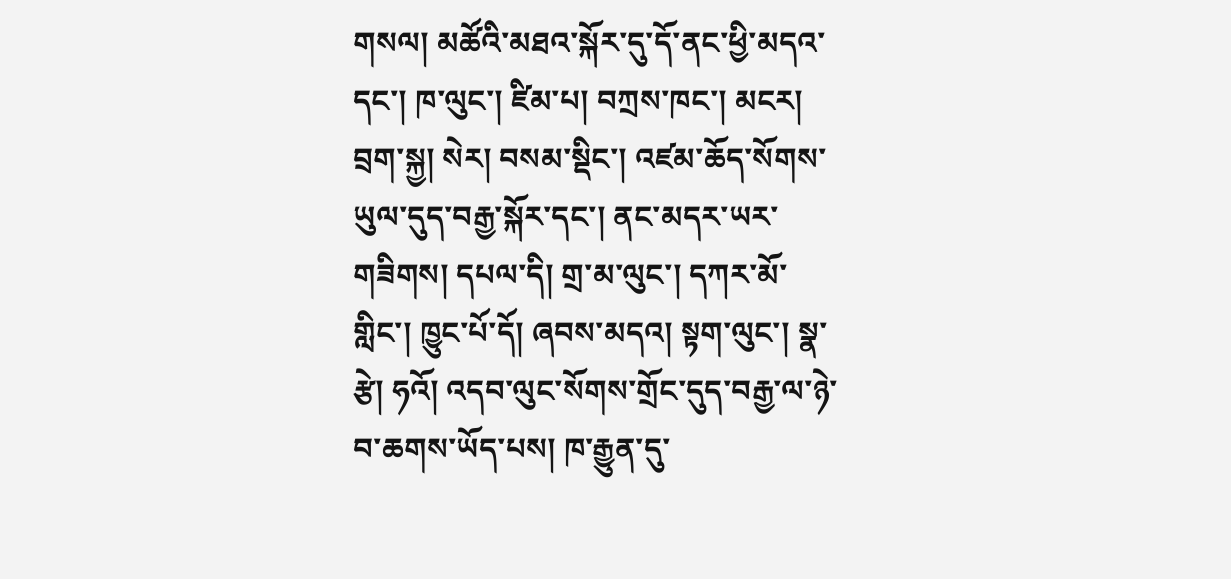གསལ། མཚོའི་མཐའ་སྐོར་དུ་དོ་ནང་ཕྱི་མདའ་དང་། ཁ་ལུང་། ཛིམ་པ། བཀྲས་ཁང་། མངར། བྲག་སྐྱ། སེར། བསམ་སྡིང་། འཛམ་ཆོད་སོགས་ཡུལ་དུད་བརྒྱ་སྐོར་དང་། ནང་མདར་ཡར་གཟིགས། དཔལ་དི། གྲ་མ་ལུང་། དཀར་མོ་གླིང་། ཁྱུང་པོ་དོ། ཞབས་མདའ། སྟག་ལུང་། སྣ་རྩེ། ཧའོ། འདབ་ལུང་སོགས་གྲོང་དུད་བརྒྱ་ལ་ཉེ་བ་ཆགས་ཡོད་པས། ཁ་རྒྱུན་དུ་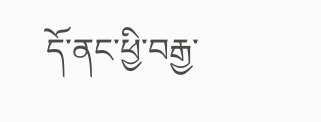དོ་ནང་ཕྱི་བརྒྱ་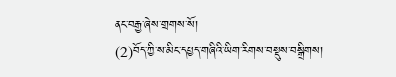ནང་བརྒྱ་ཞེས་གྲགས་སོ།
(2)བོད་ཀྱི་ས་མིང་དཔྱད་གཞིའི་ཡིག་རིགས་བསྡུས་བསྒྲིགས།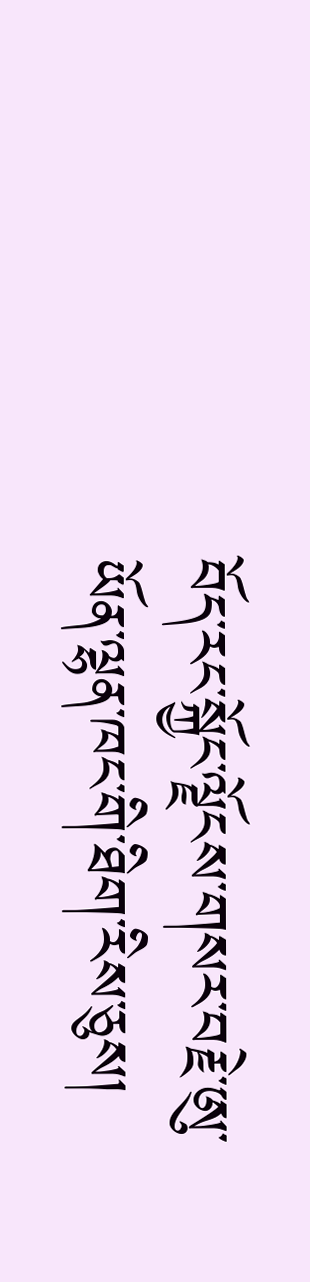བོད་རང་སྐྱོང་ལྗོངས་གསར་བརྗེ་ཨུ་ཡོན་ལྷན་ཁང་གི་ཐིག་རིས་ཅུས།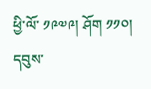ཕྱི་ལོ་ ༡༩༧༩། ཤོག ༡༡༠།
དབུས་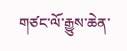གཙང་ལོ་རྒྱུས་ཆེན་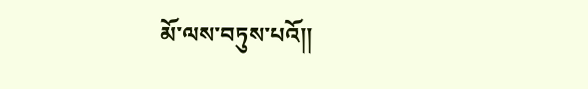མོ་ལས་བཏུས་པའོ།།